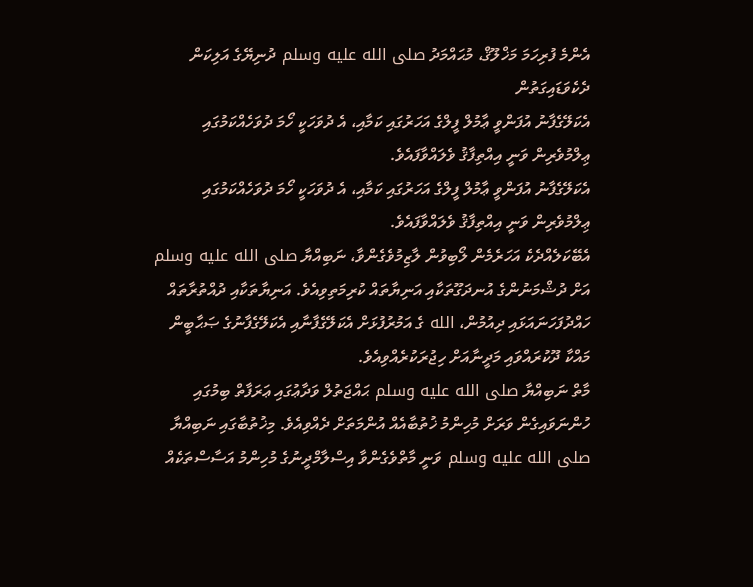އެންމެ ފުރިހަމަ މަޚްލޫޤް، މުޙައްމަދު صلى الله عليه وسلم ދުނިޔޭގެ އަލިކަން ދެކެވަޑައިގަތުން
އެކަލޭގެފާނު އުފަންވީ ޢާމުލް ފީލްގެ އަހަރުގައި ކަމާއި، އެ ދުވަހަކީ ހޯމަ ދުވަހެއްކަމުގައި ޢިލްމުވެރިން ވަނީ އިއްތިފާޤު ވެލައްވާފައެވެ.
އެކަލޭގެފާނު އުފަންވީ ޢާމުލް ފީލްގެ އަހަރުގައި ކަމާއި، އެ ދުވަހަކީ ހޯމަ ދުވަހެއްކަމުގައި ޢިލްމުވެރިން ވަނީ އިއްތިފާޤު ވެލައްވާފައެވެ.
އެބޭކަލެއްދެކެ އަހަރެމެން ލޯބިވުން ލާޒިމުވެގެންވާ، ނަބިއްޔާ صلى الله عليه وسلم އަށް ދުޝްމަނުންގެ އުނދަގޫތަކާއި އަނިޔާތައް ކުރިމަތިވިއެވެ. އަނިޔާތަކާއި ދުއްތުރާތައް ހައްދުފަހަނައަޅައި ދިއުމުން، الله ގެ އަމުރުފުޅަށް އެކަލޭގެފާނާއި އެކަލޭގެފާނުގެ ޞަޙާބީން މައްކާ ދޫކުރައްވައި މަދީނާއަށް ހިޖުރަކުރެއްވިއެވެ.
މާތް ނަބިއްޔާ صلى الله عليه وسلم ޙައްޖަތުލް ވަދާޢުގައި ޢަރަފާތް ބިމުގައި ހުންނަވައިގެން ވަރަށް މުހިންމު ޚުތުބާއެއް އުންމަތަށް ދެއްވިއެވެ. މިޚުތުބާގައި ނަބިއްޔާ صلى الله عليه وسلم ވަނީ މާތްވެގެންވާ އިސްލާމްދީނުގެ މުހިންމު އަސާސްތަކެއް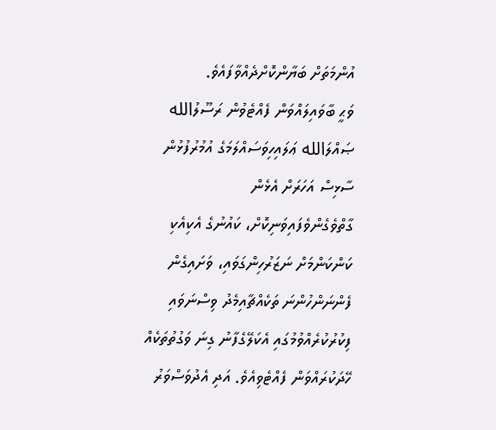އުންމަތަށް ބަޔާންކޮށްދެއްވާފައެވެ.
ވަޙީ ބާވައިލައްވަން ފެއްޓެވުން ރަސޫލުالله ޞައްލަالله ޢަލައިހިވަސައްލަމަގެ އުމުރުފުޅުން ސާޅިސް އަހަރަށް އެޅެން ގާތްވެގެންވެފައިވަނިކޮށް، ކައުނުގެ އެކިއެކި ކަންކަންމަށް ނަޒަރުހިންގަވައި، ވަށައިގެން ފެންނަންހުންނަ ތަކެއްޗާއިމެދު ވިސްނަވައި ފިކުރުކުރެއްވުމުގައި އެކަލޭގެފާނު ގިނަ ވަގުތުތަކެއް ހޭދަކުރައްވަން ފެއްޓެވިއެވެ. އަދި އެދުވަސްވަރު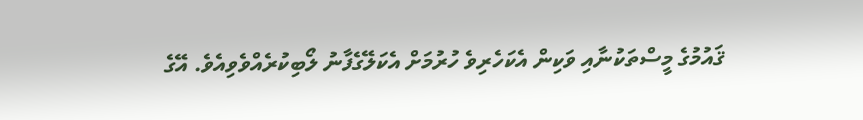ޤައުމުގެ މީސްތަކުނާއި ވަކިން އެކަހެރިވެ ހުރުމަށް އެކަލޭގެފާނު ލޯބިކުރެއްވެވިއެވެ. އޭގެ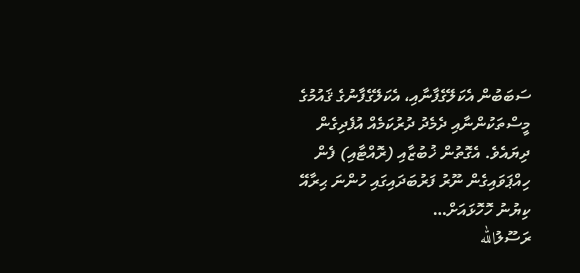ސަބަބުން އެކަލޭގެފާނާއި، އެކަލޭގެފާނުގެ ޤައުމުގެ މީސްތަކުންނާއި ދެމެދު ދުރުކަމެއް އުފެދިގެން ދިޔައެވެ. އެގޮތުން ޚުބުޒާއި (ރޮއްޓާއި) ފެން ހިއްޕަވައިގެން ނޫރު ފަރުބަދައިގައި ހުންނަ ޙިރާއޭ ކިޔުނު ހޮހޮޅައަށް…
ރަސޫލުالله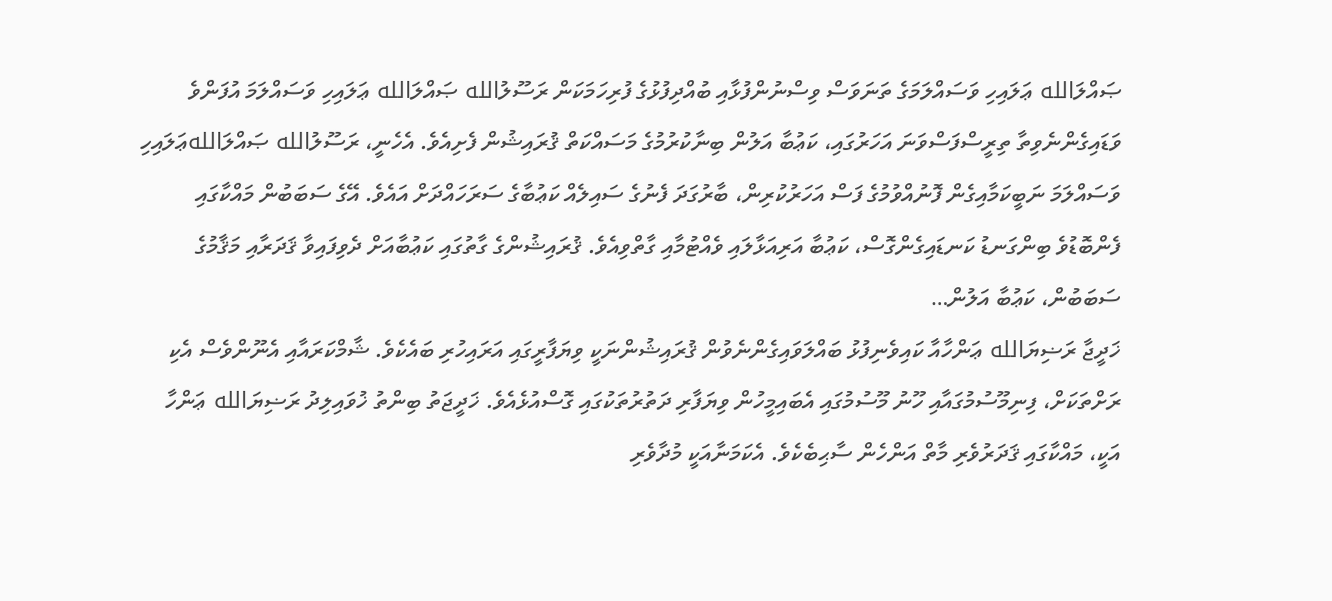ޞައްލަالله ޢަލައިހި ވަސައްލަމަގެ ތަނަވަސް ވިސްނުންފުޅާއި ބުއްދިފުޅުގެ ފުރިހަމަކަން ރަސޫލުالله ޞައްލަالله ޢަލައިހި ވަސައްލަމަ އުފަންވެ ވަޑައިގެންނެވިތާ ތިރީސްފަސްވަނަ އަހަރުގައި، ކަޢުބާ އަލުން ބިނާކުރުމުގެ މަސައްކަތް ޤުރައިޝުން ފެށިއެވެ. އެހެނީ، ރަސޫލުالله ޞައްލަاللهޢަލައިހި ވަސައްލަމަ ނަބީކަމާއިގެން ފޮނުއްވުމުގެ ފަސް އަހަރުކުރިން، ބާރުގަދަ ފެނުގެ ސައިލެއް ކަޢުބާގެ ސަރަހައްދަށް އައެވެ. އޭގެ ސަބަބުން މައްކާގައި ފެންބޮޑުވެ ބިންގަނޑު ކަނޑައިގެންގޮސް، ކަޢުބާ އަރިއަޅާލައި ވެއްޓުމާއި ގާތްވިއެވެ. ޤުރައިޝުންގެ ގާތުގައި ކަޢުބާއަށް ދެވިފައިވާ ޤަދަރާއި މަޤާމުގެ ސަބަބުން، ކަޢުބާ އަލުން…
ޚަދީޖާ ރަޟިޔަالله ޢަންހާއާ ކައިވެނިފުޅު ބައްލަވައިގެންނެވުން ޤުރައިޝުންނަކީ ވިޔަފާރީގައި އަރައިހުރި ބައެކެވެ. ޝާމްކަރައާއި އެނޫންވެސް އެކި ރަށްތަކަށް، ފިނިމޫސުމުގައާއި ހޫނު މޫސުމުގައި އެބައިމީހުން ވިޔަފާރި ދަތުރުތަކުގައި ގޮސްއުޅެއެވެ. ޚަދީޖަތު ބިންތު ޚުވައިލިދު ރަޟިޔަالله ޢަންހާ އަކީ، މައްކާގައި ޤަދަރުވެރި މާތް އަންހެން ސާޙިބެކެވެ. އެކަމަނާއަކީ މުދާވެރި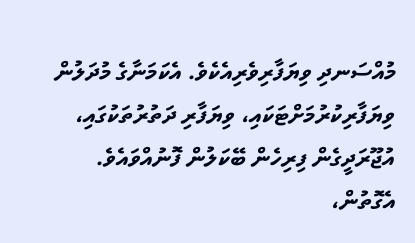މުއްސަނދި ވިޔަފާރިވެރިއެކެވެ. އެކަމަނާގެ މުދަލުން ވިޔަފާރިކުރުމަށްޓަކައި، ވިޔަފާރި ދަތުރުތަކުގައި، އުޖޫރަދީގެން ފިރިހެން ބޭކަލުން ފޮނުއްވައެވެ. އެގޮތުން،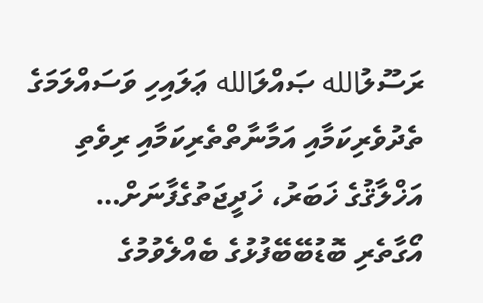ރަސޫލުالله ޞައްލަالله ޢަލައިހި ވަސައްލަމަގެ ތެދުވެރިކަމާއި އަމާނާތްތެރިކަމާއި ރިވެތި އަޚްލާޤުގެ ޚަބަރު، ޚަދީޖަތުގެފާނަށް…
އޯގާތެރި ބޮޑުބޭބޭފުޅުގެ ބެއްލެވުމުގެ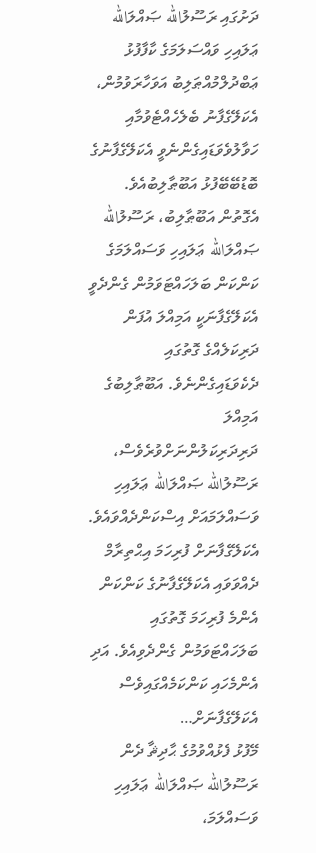ދަށުގައި ރަސޫލުالله ޞައްލަالله ޢަލައިހި ވައްސަލަމަގެ ކާފާފުޅު ޢަބްދުލްމުއްޠަލިބު އަވަހާރަވުމުން، އެކަލޭގެފާނު ބެލެހެއްޓެވުމާއި ހަވާލުވެވަޑައިގެންނެވީ އެކަލޭގެފާނުގެ ބޮޑުބޭބޭފުޅު އަބޫޠާލިބުއެވެ. އެގޮތުން އަބޫޠާލިބު، ރަސޫލުالله ޞައްލަالله ޢަލައިހި ވަސައްލަމަގެ ކަންކަން ބަލަހައްޓަވަމުން ގެންދެވީ އެކަލޭގެފާނަކީ އަމިއްލަ އުފަން ދަރިކަލެއްގެ ގޮތުގައި ދެކެވަޑައިގެންނެވެ. އަބޫޠާލިބުގެ އަމިއްލަ ދަރިދަރިކަލުންނަށްވުރެވެސް، ރަސޫލުالله ޞައްލަالله ޢަލައިހި ވަސައްލަމައަށް އިސްކަންދެއްވައެވެ. އެކަލޭގެފާނަށް ފުރިހަމަ އިޙްތިރާމް ދެއްވަވައި އެކަލޭގެފާނުގެ ކަންކަން އެންމެ ފުރިހަމަ ގޮތުގައި ބަލަހައްޓަވަމުން ގެންދެވިއެވެ. އަދި އެންމެހައި ކަންކަމެއްގައިވެސް އެކަލޭގެފާނަށް…
މޭފުޅު ފެޅުއްވުމުގެ ޙާދިޘާ ދެން ރަސޫލުالله ޞައްލަالله ޢަލައިހި ވަސައްލަމަ،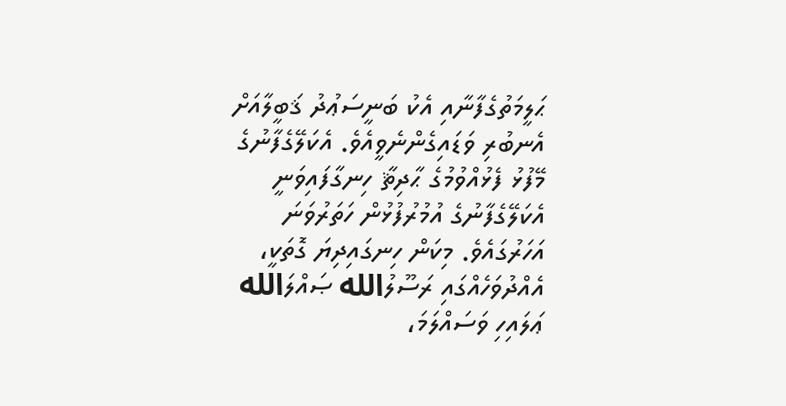ޙަލީމަތުގެފާނާއި އެކު ބަނީސަޢުދު ޤަބީލާއަށް އެނބުރި ވަޑައިގެންނެވީއެވެ. އެކަލޭގެފާނުގެ މޭފުޅު ފެޅުއްވުމުގެ ޙާދިޘާ ހިނގާފައިވަނީ އެކަލޭގެފާނުގެ އުމުރުފުޅުން ހަތަރުވަނަ އަހަރުގައެވެ. މިކަން ހިނގައިދިޔަ ގޮތަކީ، އެއްދުވަހެއްގައި ރަސޫލުالله ޞައްލަالله ޢަލައިހި ވަސައްލަމަ،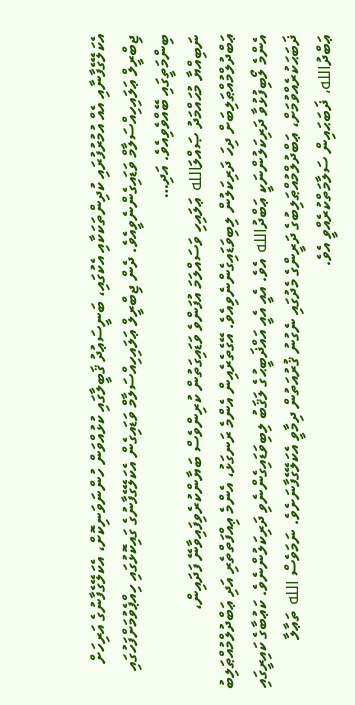އެކަލޭގެފާނާއި އެއް އުމުރުފުރައި ކުދިންތަކަކާއި އެކުގައި، ބަނީސަޢުދު ޤަބީލާގައި ކުޅުއްވަން ހުންނަވަނިކޮށް، އެކަލޭގެފާނުގެ އަރިހަށް ޖިބްރީލް ޢަލައިހިއްސަލާމް ވަޑައިގެންނެވީއެވެ. ދެން ޖިބްރީލް ޢަލައިހިއްސަލާމް ވަޑައިގެން އެކަލޭގެފާނުގެ ގައިކޮޅުގައި ހިއްޕެވުމަށްފަހުގައި ބިންމަތީގައި ބޭއްވެވިއެވެ. އަދި…
ނަބިއްޔާ މުޙައްމަދު ޞައްލަالله ޢަލައިހި ވަސައްލަމަ އުފަންވެ ވަޑައިގަތުން ކުރިންވެސް ބަޔާންކުރެވިފައިވާނޭ ފަދައިން، ޢަބްދުލްމުއްޠަލިބަށް ދިހަ ދަރިކަލުން ލިބިވަޑައިގެންނެވިއެވެ. އޭގެތެރެއިން އެންމެ ރަނގަޅު، އެންމެ ޢިއްފަތްތެރި އަދި ޢަބްދުލްމުއްޠަލިބު އެންމެ ލޯބިފުޅުވާ ދަރިކަލުންނަކީ ޢަބްދުالله އެވެ. އެއީ އެއީ އައްޛަބީޙުގެ ލަޤަބު ލިބިވަޑައިގެންނެވި ދަރިކަލުންނެވެ. ކަޢުބާގެ ކައިރީގައި ޛަބަޙަކުރެއްވުމަށް، ޢަބްދުލްމުއްޠަލިބުގެ ދަރީންގެ މެދުގައި ނެގުނު ޤުރުއަތުން ދިމާވީ އެކަލޭގެފާނަށެވެ. ނަމަވެސް الله ތަޢާލާ ޢަބްދުالله، ޛަބަޙައިން ސަލާމަތްކުރެއްވީ އެވެ.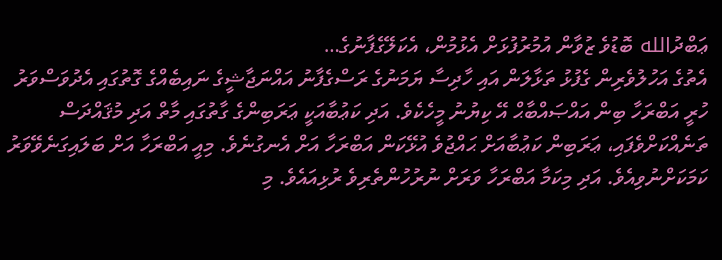ޢަބްދުالله ބޮޑުވެ ޒުވާން އުމުރުފުޅަށް އެޅުމުން، އެކަލޭގެފާނުގެ…
އެތުގެ އަހުލުވެރިން ގެފުޅު ތަޅާލަން އައި ހާދިސާ ޔަމަނުގެ ރަސްގެފާނު އައްނަޖާޝީގެ ނައިބެއްގެ ގޮތުގައި އެދުވަސްވަރު ހުރީ އަބްރަހާ ބިން އައްޞައްބާޙް އޭ ކިޔުނު މީހެކެވެ. އަދި ކަޢުބާއަކީ ޢަރަބިންގެ ގާތުގައި މާތް އަދި މުޤައްދަސް ތަނެއްކަށްވެފައި، ޢަރަބިން ކަޢުބާއަށް ޙައްޖުވެ އުޅޭކަން އަބްރަހާ އަށް އެނގުނެވެ. މިއީ އަބްރަހާ އަށް ބަލައިގަނެވޭވަރު ކަމަކަށްނުވިއެވެ. އަދި މިކަމާ އަބްރަހާ ވަރަށް ނުރުހުންތެރިވެ ރުޅިއައެވެ. މި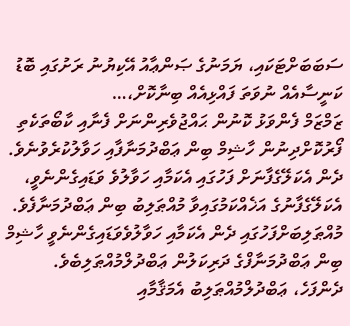ސަބަބަށްޓަކައި، ޔަމަނުގެ ޞަންޢާއު އޭކިޔުނު ރަށުގައި ބޮޑު ކަނީސާއެއް ނުވަތަ ފައްޅިއެއް ބިނާކޮށް،…
ޒަމްޒަމް ފެންވަޅު ކޮނުން ޙައްޖުވެރިންނަށް ފެނާއި ކާބޯތަކެތި ފޯރުކޮށްދިނުން ހާޝިމް ބިން ޢަބްދުމަނާފާއި ހަވާލުކުރެވުނެވެ. ދެން އެކަލޭގެފާނަށް ފަހުގައި އެކަމާއި ހަވާލުވެ ވަޑައިގެންނެވީ، އެކަލޭގެފާނުގެ އަޚެއްކަމުގައިވާ މުއްޠަލިބު ބިން ޢަބްދުމަނާފެވެ. މުއްޠަލިބަށްފަހުގައި ދެން އެކަމާއި ހަވާލުވެވަޑައިގެންނެވީ ހާޝިމް ބިން ޢަބްދުމަނާފްގެ ދަރިކަލުން ޢަބްދުލްމުއްޠަލިބެވެ. ދެންފަހެ، ޢަބްދުލްމުއްޠަލިބު އެމަޤާމާއި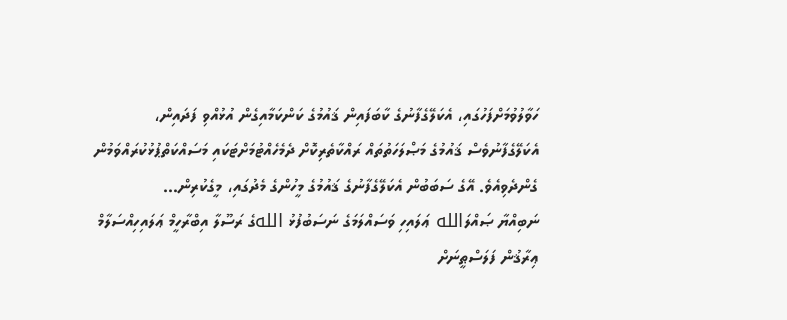ހަވާލުވުމަށްފަހުގައި، އެކަލޭގެފާނުގެ ކާބަފައިން ޤައުމުގެ ކަންކަމާއިގެން އުޅުއްވި ފަދައިން، އެކަލޭގެފާނުވެސް ޤައުމުގެ މަޞްލަހަތުތައް ރައްކާތެރިކޮށް ދެމެހެއްޓުމަށްޓަކައި މަސައްކަތްޕުޅުކުރައްވަމުން ގެންދެވިއެވެ. އޭގެ ސަބަބުން އެކަލޭގެފާނުގެ ޤައުމުގެ މީހުންގެ މެދުގައި، މީގެކުރިން…
ނަބިއްޔާ ޞައްލަالله ޢަލައިހި ވަސައްލަމަގެ ނަސަބުފުޅު اللهގެ ރަސޫލާ އިބްރާހީމް ޢަލައިހިއްސަލާމް ޢިރާޤުން ފަލަސްޠީނަށް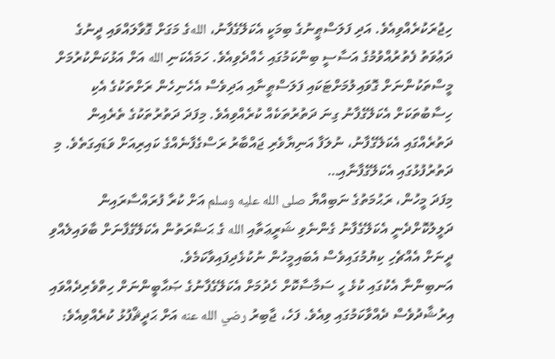ހިޖުރަކުރެއްވިއެވެ. އަދި ފަލަސްޠީނުގެ ބިމަކީ އެކަލޭގެފާނު، اللهގެ މަގަށް ގޮވާލައްވައި ދީނުގެ ދަޢުވަތު ފެތުރުއްވުމުގެ އަސާސީ ބިންކަމުގައި ހެއްދެވިއެވެ. ހަމައެކަނި الله އަށް އަޅުކަންކުރުމަށް މީސްތަކުންނަށް ގޮވައިލުމަށްޓަކައި ފަލަސްޠީނާއި އަދިވެސް އެހެނިހެން ރަށްތަކުގެ އެކި ހިސާބުތަކަށް އެކަލޭގެފާނު ގިނަ ދަތުރުތަކެއް ކުރެއްވިއެވެ. މިފަދަ ދަތުރުތަކުގެ ތެރެއިން ދަތުރެއްގައި އެކަލޭގެފާނު، ނުލަފާ އަނިޔާވެރި ޖައްބާރު ރަސްގެފާނެއްގެ ކައިރިއަށް ވަޑައިގަތެވެ. މި ދަތުރުފުޅުގައި އެކަލޭގެފާނާއި…
މިފަދަ މީހުން، ރަޙުމަތުގެ ނަބިއްޔާ صلى الله عليه وسلم އަށް ކުރާ ފުރައްސާރައިން ދަލީލުކޮށްދެނީ އެކަލޭގެފާނު ގެންނެވި ޝަރީޢަތާއި الله ގެ ޙަޟްރަތުން އެކަލޭގެފާނަށް ބާވައިލެއްވި ދީނަށް އެއްޗެހި ކިޔުމުގައިވެސް އެބައިމީހުން ނުކުޅެދިފައިވާކަމެވެ.
އަނބިންނާ އެކުގައި ކުޅެ ހީ ސަމާސާކޮށް ހެދުމަށް އެކަލޭގެފާނުގެ ޞަޙާބީންނަށް ހިތްވެރިދެއްވައި އިރުޝާދުވެސް ދެއްވާކަމުގައި ވިއެވެ. ފަހެ، ޖާބިރު رضي الله عنه އަށް ޙަދީޘްފުޅު ކުރެއްވިއެވެ: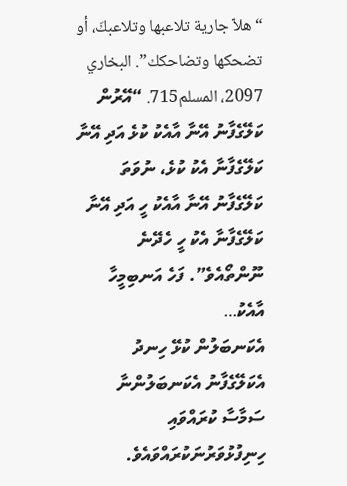“هلاّ جارية تلاعبها وتلاعبكَ، أو تضحكها وتضاحكك”. البخاري 2097، المسلم715. “އޭރުން ކަލޭގެފާނު އޭނާ އާއެކު ކުޅެ އަދި އޭނާ ކަލޭގެފާނާ އެކު ކުޅެ، ނުވަތަ ކަލޭގެފާނު އޭނާ އާއެކު ހީ އަދި އޭނާ ކަލޭގެފާނާ އެކު ހީ ހެދޭނެ ނޫންތޯއެވެ”. ފަހެ އަނބިމީހާ އާއެކު…
އެކަނބަލުން ކުޅޭ ހިނދު އެކަލޭގެފާނު އެކަނބަލުންނާ ސަމާސާ ކުރައްވައި ހިނިފުޅުވަރުނަކުރައްވައެވެ.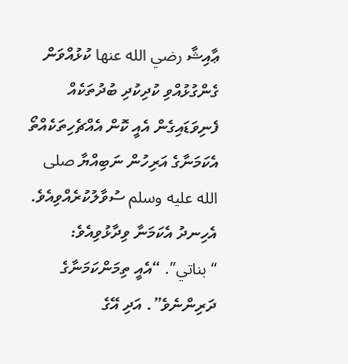ޢާއިޝާ رضي الله عنها ކުޅުއްވަން ގެންގުޅުއްވި ކުދިކުދި ބުދުތަކެއް ފެނިވަޑައިގެން އެއީ ކޮން އެއްޗެހިތަކެއްތޯ އެކަމަނާގެ އަރިހުން ނަބިއްޔާ صلى الله عليه وسلم ސުވާލުކުރެއްވިއެވެ. އެހިނދު އެކަމަނާ ވިދާޅުވިއެވެ: “بناتي”. “އެއީ ތިމަންކަމަނާގެ ދަރިންނެވެ”. އަދި އޭގެ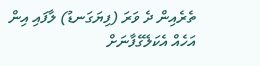ތެރެއިން ދެ ވަރަ (ފިޔަގަނޑު) ލާފައި އިން އަހެއް އެކަލޭގެފާނަށް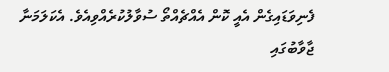ފެނިވަޑައިގެން އެއީ ކޮން އެއްޗެއްތޯ ސުވާލުކުރެއްވިއެވެ. އެކަލަމަނާ ޖާވާބުގައި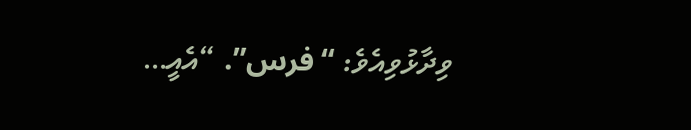ވިދާޅުވިއެވެ: “فرس”. “އެއީ…